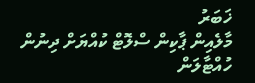ޚަބަރު
މާލެއިން ޕާކިން ސްލޮޓް ކުއްޔަށް ދިނުން ހުއްޓާލަން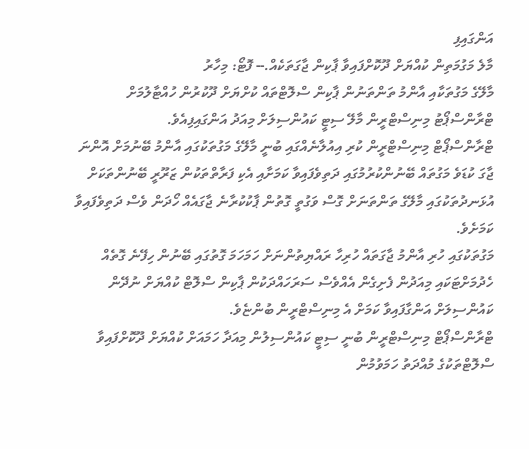އަންގައިފި
މާލެ މަގުމަތިން ކުއްޔަށް ދޫކޮށްފައިވާ ޕާކިން ޖާގަތަކެއް.-- ފޮޓޯ: މިހާރު
މާލޭގެ މަގުތަކާއި އާންމު ތަންތަނުން ޕާކިން ސްލޮޓްތައް ކުށްޔަށް ދޫކުރުން ހުއްޓާލުމަށް ޓްރާންސްޕޯޓު މިނިސްޓްރީން މާލޭ ސިޓީ ކައުންސިލަށް މިއަދު އަންގައިފިއެވެ.
ޓްރާންސްޕޯޓް މިނިސްޓްރީން ކުރި އިއުލާނެއްގައި ބުނީ މާލޭގެ މަގުތަކުގައި އާންމު ބޭނުމަށް އޮންނަ ޖާގަ ކުޑަވެ މަގުތައް ބޭނުންކުރުމުގައި ދަތިވެފައިވާ ކަމަށާއި އެކި ފަރާތްތަކުން ޒަރޫރީ ބޭނުންތަކަށް އުޅަނދުތަކުގައި މާލޭގެ ތަންތަނަށް ގޮސް ވަގުތީ ގޮތުން ޕާކުކުރާނެ ޖާގައެއް ހޯދަން ވެސް ދަތިވެފައިވާ ކަމަށެވެ.
މަގުތަކުގައި ހުރި އާންމު ޖާގަތައް ހުރިހާ ރައްޔިތުންނަށް ހަމަހަމަ ގޮތުގައި ބޭނުން ހިފޭނެ ގޮތެއް ހެދުމަށްޓަކައި މިއަދުން ފެށިގެން އެއްވެސް ސަރަހައްދަކުން ޕާކިން ސްލޮޓް ކުއްޔަށް ނުދޭން ކައުންސިލަށް އަންގާފައިވާ ކަމަށް އެ މިނިސްޓްރީން ބުންޏެވެ.
ޓްރާންސްޕޯޓް މިނިސްޓްރީން ބުނީ ސިޓީ ކައުންސިލުން މިއަދާ ހަމައަށް ކުއްޔަށް ދޫކޮށްފައިވާ ސްލޮޓްތަކުގެ މުއްދަތު ހަމަވުމުން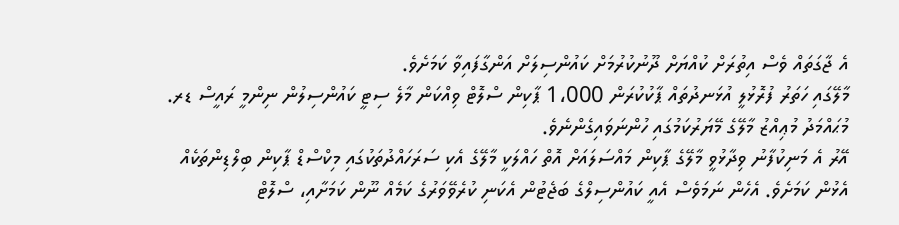އެ ޖާގަތައް ވެސް އިތުރަށް ކުއްޔަށް ދޫނުކުރުމަށް ކައުންސިލަށް އަންގާފައިވާ ކަމަށެވެ.
މާލޭގައި ހަތަރު ފުރޮޅުލީ އުޅަނދުތައް ޕާކުކުރަން 1،000 ޕާކިން ސްލޮޓް ވިއްކަން މާލެ ސިޓީ ކައުންސިލުން ނިންމީ ރައީސް ޑރ. މުޙައްމަދު މުޢިއްޒު މާލޭގެ މޭޔަރުކަމުގައި ހުންނަވައިގެންނެވެ.
އޭރު އެ މަނިކުފާނު ވިދާޅުވީ މާލޭގެ ޕާކިން މައްސަލައަށް އޮތް ހައްލަކީ މާލޭގެ އެކި ސަރަހައްދުތަކުގައި މިކްސްޑް ޕާކިން ބިލްޑިންތަކެއް އެޅުން ކަމަށެވެ. އެހެން ނަމަވެސް އެއީ ކައުންސިލްގެ ބަޖެޓުން އެކަނި ކުރެވޭވަރުގެ ކަމެއް ނޫން ކަމަށާއި، ސްލޮޓް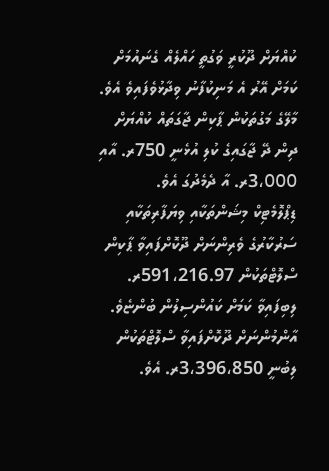ކުއްޔަށް ދޫކުރީ ވަގުތީ ހައްލެއް ގެނައުމަށް ކަމަށް އޭރު އެ މަނިކުފާނު ވިދާޅުވެފައިވެ އެވެ.
މާލޭގެ މަގުތަކުން ޕާކިން ޖާގަތައް ކުއްޔަށް ދިން ދޭ ޖާގައިގެ ކުލި އުޅެނީ 750ރ. އާއި 3،000ރ. އާ ދެމެދުގަ އެވެ.
ޑިޕްލޮމެޓިކް މިޝަންތަކާއި ވިޔަފާރިތަކާއި ސަރުކާރުގެ ވެރިންނަށް ދޫކޮށްފައިވާ ޕާކިން ސްލޮޓްތަކުން 591،216.97ރ. ލިބިފައިވާ ކަމަށް ކައުންސިލުން ބުންޏެވެ. އާންމުންނަށް ދޫކޮށްފައިވާ ސްލޮޓްތަކުން ލިބުނީ 3،396،850ރ. އެވެ.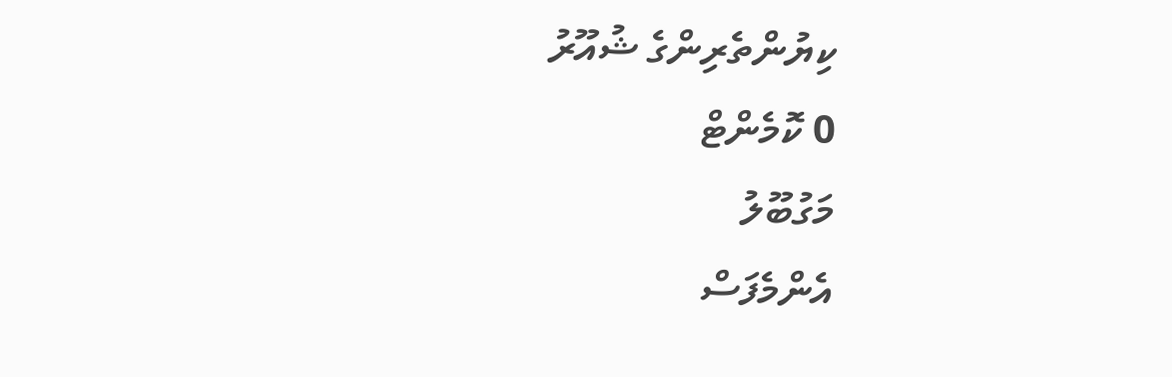ކިޔުންތެރިންގެ ޝުއޫރު
0 ކޮމެންޓް
މަގުބޫލު
އެންމެފަސް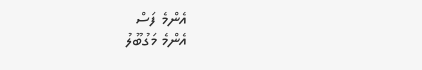އެންމެ ފަސް
އެންމެ މަގުބޫލު